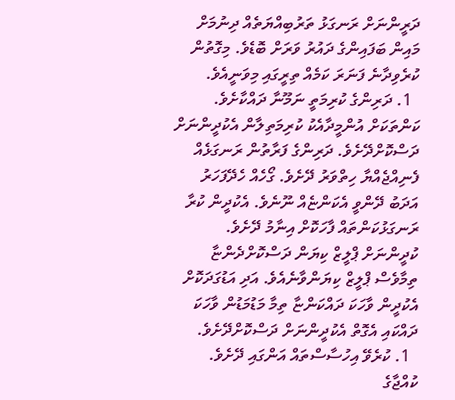ދަރީންނަށް ރަނގަޅު ތަރުބިއްޔަތެއް ދިނުމަށް މައިން ބަފައިންގެ ދައުރު ވަރަށް ބޮޑެވެ. މިގޮތުން ކުރެވިދާނެ ފަނަރަ ކަމެއް ތިރީގައި މިވަނީއެވެ.
  1. ދަރިންގެ ކުރިމަތީ ނަމޫނާ ދައްކާށެވެ.
ކަންތަކަށް އުންމީދާއެކު ކުރިމަތިލާން އެކުދީންނަށް ދަސްކޮށްދޭށެވެ. ދަރިންގެ ފަރާތުން ރަނގަޅެއް ފެނިއްޖެއްޔާ ހިތްވަރު ދޭށެވެ. ގޯހެއް ހެދޭފަހަރު އަދަބު ދޭންވީ އެކަންޏެއް ނޫނެވެ. އެކުދީން ކުރާ ރަނގަޅުކަންތައް ފާހަކޮށް އިނާމު ދޭށެވެ. ކުދީންނަށް ޕްލީޒް ކިޔަން ދަސްކޮށްދެންޏާ ތިމާވެސް ޕްލީޒް ކިޔަންވާނެއެވެ. އަދި އަޑުގަދަކޮށް އެކުދީން ވާހަކަ ދައްކަންޏާ ތިމާ މަޑުމަޑުން ވާހަކަ ދައްކައި އެގޮތް އެކުދީންނަށް ދަސްކޮށްދޭށެވެ.
  1. ކުރެވޭ އިހުސާސްތައް އަންގައި ދޭށެވެ.
ކުއްޖާގެ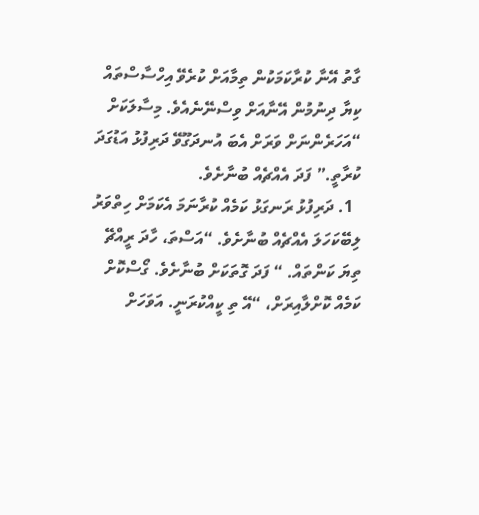ގާތު އޭނާ ކުރާކަމަކުން ތިމާއަށް ކުރެވޭ އިހްސާސްތައް ކިޔާ ދިނުމުން އޭނާއަށް ވިސްނޭނެއެވެ. މިސާލަކަށް “އަހަރެންނަށް ވަރަށް އެބަ އުނދަގޫވޭ ދަރިފުޅު އަޑުގަދަ ކުރާތީ.” ފަދަ އެއްޗެއް ބުނާށެވެ.
  1. ދަރިފުޅު ރަނގަޅު ކަމެއް ކުރާނަމަ އެކަމަށް ހިތްވަރު ލިބޭކަހަލަ އެއްޗެއް ބުނާށެވެ. “އަސްތަ، ހާދަ ރީއްޗޭ ތިޔަ ކަންތައް. “ ފަދަ ގޮތަކަށް ބުނާށެވެ. ގޯސްކޮށް ކަމެއް ކޮށްލާއިރަށް، “އޭ ތި ކީއްކުރަނީ. އަވަހަށް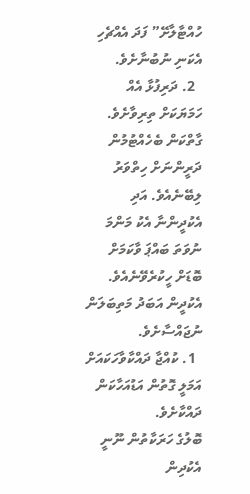ހުއްޓާލާށޭ” ފަދަ އެއްޗެހި އެކަނި ނުބުނާށެވެ.
  2. ދަރިފުޅާ އެއް ހަމަޔަކަށް ތިރިވާށެވެ.
ގާތްކަން ބެހެއްޓުމުން ދަރީންނަށް ހިތްވަރު ލިބޭނެއެވެ. އަދި އެކުދީންނާ އެކު މަންމަ ނުވަތަ ބައްޕަ ވާކަމަށް ބޮޑަށް ހީކުރެވޭނެއެވެ. އެކުދީން އަބަދު މަތިބަލަން ނުޖައްސާށެވެ.
  1. ކުއްޖާ ދައްކާވާހަކައަށް އަމަލީ ގޮތުން އަޑުއަހާކަން ދައްކާށެވެ.
ބޮލުގެ ހަރަކާތުން ނޫނީ އެކުދިން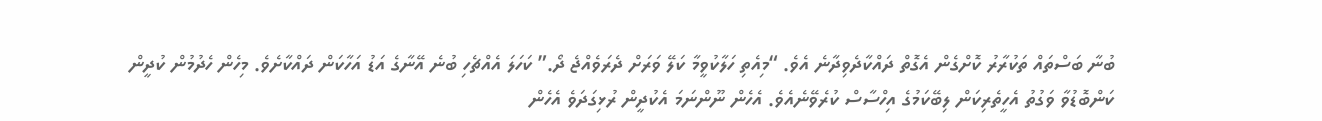ބުނާ ބަސްތައް ތަކުރާރު ކޮށްގެން އެގޮތް ދައްކާދެވިދާނެ އެވެ. “މިއެތި ހަލާކުވީމާ ކަލޭ ވަރަށް ދެރަވެއްޖެ ދޯ.” ކަހަލަ އެއްޗެހި ބުނެ އޭނާގެ އަޑު އަހާކަން ދައްކާށެވެ. މިހެން ހެދުމުން ކުދީން ކަންބޮޑުވާ ވަގުތު އެހީތެރިކަން ލިބޭކަމުގެ އިހްސާސް ކުރެވޭނެއެވެ. އެހެން ނޫންނަމަ އެކުދީން ރުޅިގަދަވެ އެހެން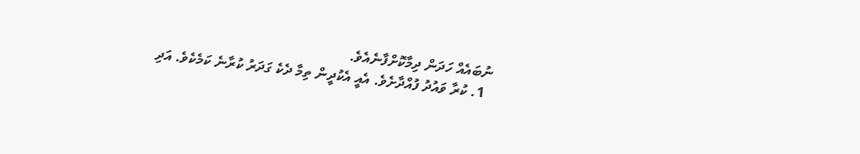ނުބައެއް ހަދަން ދިމާކޮށްފާނެއެވެ.
  1. ކުރާ ވައުދު ފުއްދާށެވެ. އެއީ އެކުދީން ތިމާ ދެކެ ގަދަރު ކުރާނެ ކަމެކެވެ. އަދި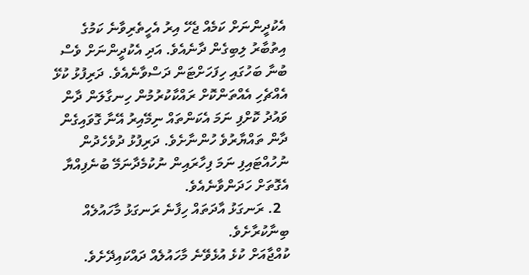އެކުދީންނަށް ކަމެއް ޖެހޭ އިރު އެހީތެރިވާނެ ކަމުގެ އިތުބާރު ލިބިގެން ދާނެއެވެ. އަދި އެކުދީންނަށް ވެސް ބުނާ ބަހުގައި ހިފަހަށްޓަން ދަސްވާނެއެވެ. ދަރިފުޅު ކުޅޭ އެއްޗެހި އެއްތަންކޮށް ރައްކާކުރުމުން ހިނގާލަން ދާން ވައުދު ކޮށްފި ނަމަ އެކަންތައް ނިމޭއިރު އޭނާ ގޮވައިގެން ދާން ތައްޔާރުވެ ހުންނާށެވެ. ދަރިފުޅު ދުވެހެދުން ނުހުއްޓައިފި ނަމަ ފިހާރައިން ނުކުމެދާނަމޭ ބުނެފިއްޔާ އެގޮތަށް ހަދަންވާނެއެވެ.
  2. ރަނގަޅު އާދަތައް ހިފާނެ ރަނގަޅު މާހައުލެއް ބިނާކުރާށެވެ.
ކުއްޖާއަށް ކުޅެ އުޅެވޭނެ މާހައުލެއް ދައްކައިދޭށެވެ.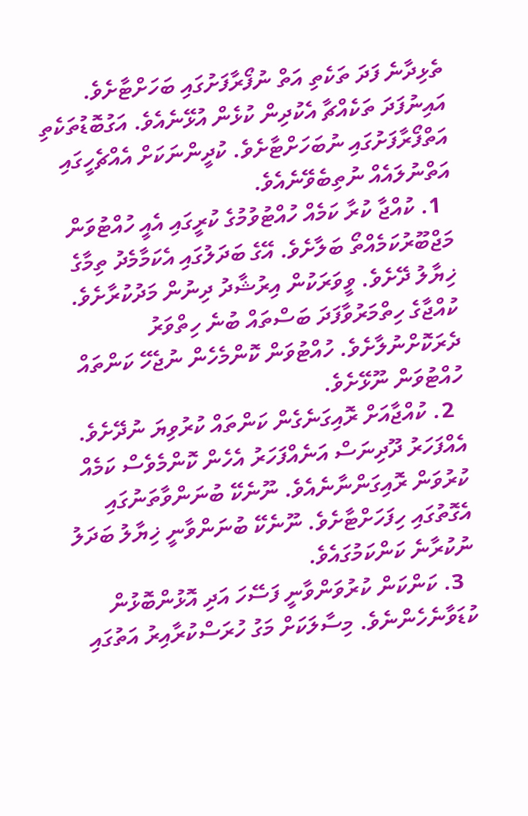ތެޅިދާނެ ފަދަ ތަކެތި އަތް ނުފޯރާފަށުގައި ބަހަށްޓާށެވެ. އައިނުފަދަ ތަކެއްޗާ އެކުދިން ކުޅެން އުޅޭނެއެވެ. އަގުބޮޑުތަކެތި އަތްފޯރާފަށުގައި ނުބަހަށްޓާށެވެ. ކުދީންނަކަށް އެއްޗެހީގައި އަތްނުލައެއް ނުތިބެވޭނެއެވެ.
  1. ކުއްޖާ ކުރާ ކަމެއް ހުއްޓުވުމުގެ ކުރީގައި އެއީ ހުއްޓުވަން މަޖްބޫރުކަމެއްތޯ ބަލާށެވެ. އޭގެ ބަދަލުގައި އެކަމާމެދު ތިމާގެ ޚިޔާލު ދޭށެވެ. ވީވަރަކުން އިރުޝާދު ދިނުން މަދުކުރާށެވެ. ކުއްޖާގެ ހިތްމަރުވާފަދަ ބަސްތައް ބުނެ ހިތްވަރު ދެރަކޮށްނުލާށެވެ. ހުއްޓުވަން ކޮންމެހެން ނުޖެހޭ ކަންތައް ހުއްޓުވަން ނޫޅޭށެވެ.
  2. ކުއްޖާއަށް ރޮއިގަނެގެން ކަންތައް ކުރުވިޔަ ނުދޭށެވެ. އެއްފަހަރު ދޫދިނަސް އަނެއްފަހަރު އެހެން ކޮންމެވެސް ކަމެއް ކުރުވަން ރޮއިގަންނާނެއެވެ. ނޫނެކޭ ބުނަންވާތަނުގައި އެގޮތުގައި ހިފަހަށްޓާށެވެ. ނޫނެކޭ ބުނަންވާނީ ޚިޔާލު ބަދަލު ނުކުރާނެ ކަންކަމުގައެވެ.
  3. ކަންކަން ކުރުވަންވާނީ ފަސޭހަ އަދި އޮޅުންބޮޅުން ކުޑަވާނެހެންނެވެ. މިސާލަކަށް މަގު ހުރަސްކުރާއިރު އަތުގައި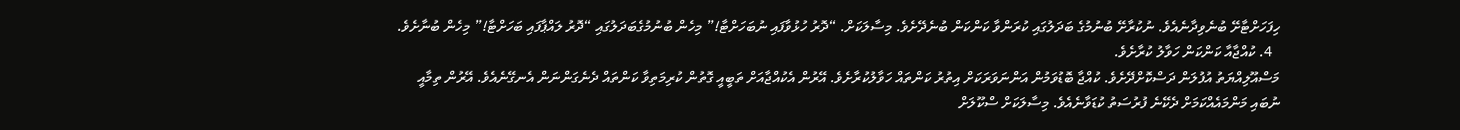ހިފަހަށްޓާށޭ ބުނެވިދާނެއެވެ. ނުކުރާށޭ ބުނުމުގެ ބަދަލުގައި ކުރަންވާ ކަންކަން ބުނެދޭށެވެ. މިސާލަކަށް. “ދޮރު ހުޅުވާފައި ނުބަހަށްޓާ!” މިހެން ބުނުމުގެބަދަލުގައި “ދޮރު ލައްޕާފައި ބަހަށްޓާ!” މިހެން ބުނާށެވެ.
  4. ކުއްޖާއާ ކަންކަން ހަވާލު ކުރާށެވެ.
މަސްއޫލިއްޔަތު އުފުލަން ދަސްކޮށްދޭށެވެ. ކުއްޖާ ބޮޑުވަމުން އަންނަވަރަކަށް އިތުރު ކަންތައް ހަވާލުކުރާށެވެ. އޭރުން އެކުއްޖާއަށް ތަބީއީ ގޮތުން ކުރިމަތިވާ ކަންތައް ދެނެގަންނަން އެނގޭނެއެވެ. އޭރުން ތިމާއީ ނުބައި މަންމައެއްކަމަށް ދެކޭނެ ފުރުސަތު ކުޑަވާނެއެވެ. މިސާލަކަށް ސްކޫލަށް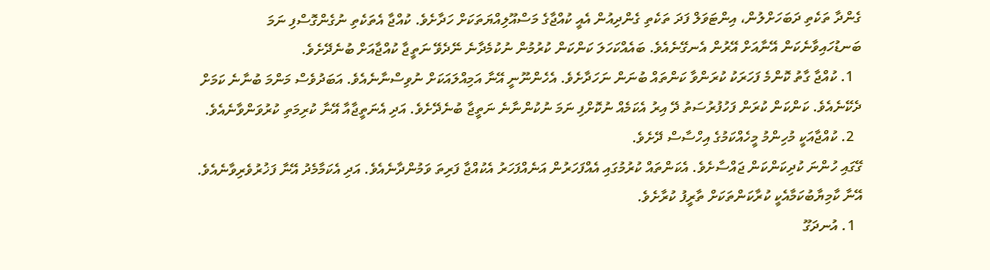ގެންދާ ތަކެތި ދަބަހަށްލުން، އިންޓަވަލް ފަދަ ތަކެތި ގެންދިއުން އެއީ ކުއްޖާގެ މަސްއޫލިއްޔަތަކަށް ހަދާށެވެ. ކުއްޖާ އެތަކެތި ނުގެންގޮސްފި ނަމަ ބަނޑުހައިވާނެކަން އޭނާއަށް އޭރުން އެނގޭނެއެވެ. ބައެއްކަހަލަ ކަންކަން ކުރުމުން ނުކުމެދާނެ ނޭދެވޭ ނަތީޖާ ކުއްޖާއަށް ބުނެދޭށެވެ.
  1. ކުއްޖާ ގާތު ކޮންމެ ފަހަރަކު ކުރަންވާ ކަންތައް ބުނަން ނަހަދާށެވެ. އެހެންނޫނީ އޭނާ އަމިއްލައަކަށް ނުވިސްނާނެއެވެ. އަބަދުވެސް މަންމަ ބުނާނެ ކަމަށް ދެކޭނެއެވެ. ކަންކަން ކުރަން ފަހުފުރުސަތު ދޭ އިރު އެކަމެއް ނުކޮށްފި ނަމަ ނުކުންނާނެ ނަތީޖާ ބުނެދޭށެވެ. އަދި އެނަތީޖާއާ އޭނާ ކުރިމަތި ކުރުވަންވާނެއެވެ.
  2. ކުއްޖާއަކީ މުހިންމު މީހެއްކަމުގެ އިހްސާސް ދޭށެވެ.
ގޭގައި ހުންނަ ކުދިކަންކަން ޖައްސާށެވެ. އެކަންތައް ކުރުމުގައި އެއްފަހަރުން އަނެއްފަހަރު އެކުއްޖާ ފަރިތަ ވަމުންދާނެއެވެ. އަދި އެކަމާމެދު އޭނާ ފަޚުރުވެރިވާނެއެވެ. އޭނާ ކާމިޔާބުކަމާއެކީ ކުރާކަންތަކަށް ތާރީފު ކުރާށެވެ.
  1. އުނދަގޫ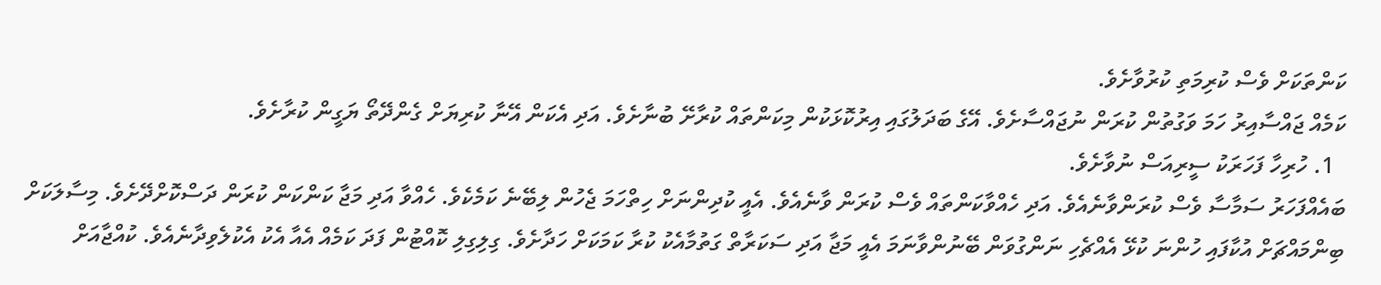ކަންތަކަށް ވެސް ކުރިމަތި ކުރުވާށެވެ.
ކަމެއް ޖައްސާއިރު ހަމަ ވަގުތުން ކުރަން ނުޖައްސާށެވެ. އޭގެ ބަދަލުގައި އިރުކޮޅަކުން މިކަންތައް ކުރާށޭ ބުނާށެވެ. އަދި އެކަން އޭނާ ކުރިޔަށް ގެންދޭތޯ ޔަގީން ކުރާށެވެ.
  1. ހުރިހާ ފަހަރަކު ސީރިއަސް ނުވާށެވެ.
ބައެއްފަހަރު ސަމާސާ ވެސް ކުރަންވާނެއެވެ. އަދި ހެއްވާކަންތައް ވެސް ކުރަން ވާނެއެވެ. އެއީ ކުދިންނަށް ހިތްހަމަ ޖެހުން ލިބޭނެ ކަމެކެވެ. ހެއްވާ އަދި މަޖާ ކަންކަން ކުރަން ދަސްކޮށްދޭށެވެ. މިސާލަކަށް ބިންމައްޗަށް އުކާފައި ހުންނަ ކުޅޭ އެއްޗެހި ނަންގުވަން ބޭނުންވާނަމަ އެއީ މަޖާ އަދި ސަކަރާތް ގަތުމާއެކު ކުރާ ކަމަކަށް ހަދާށެވެ. ގިލިގިލި ކޮއްޓުން ފަދަ ކަމެއް އެއާ އެކު އެކުލެވިދާނެއެވެ. ކުއްޖާއަށް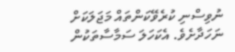ނުވިސްނި ކުރެވޭކަންތައް މަޖަލަކަށް ނަހަދާށެވެ. އެކަހަލަ ސަމާސާތަކުން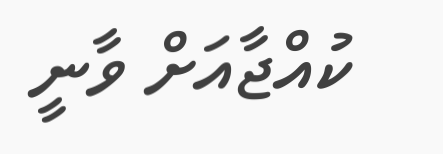ކުއްޖާއަށް ވާނީ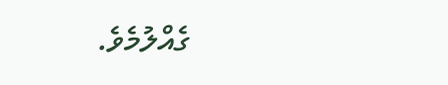ގެއްލުމެވެ.